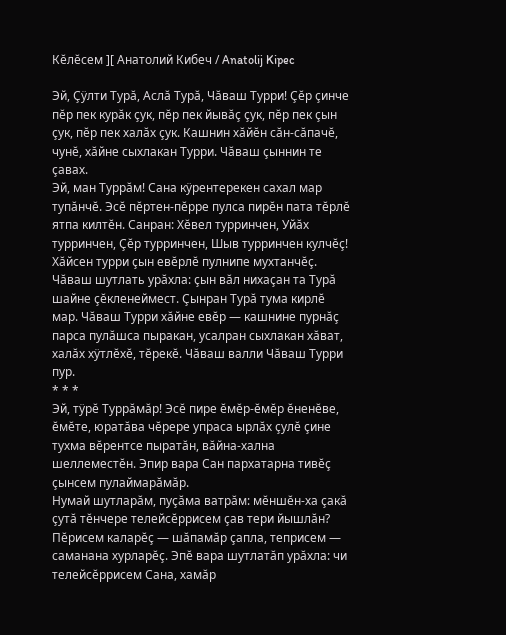Кĕлĕсем ][ Анатолий Кибеч / Anatolij Kipec

Эй, Çÿлти Турă, Аслă Турă, Чăваш Турри! Çĕр çинче пĕр пек курăк çук, пĕр пек йывăç çук, пĕр пек çын çук, пĕр пек халăх çук. Кашнин хăйĕн сăн-сăпачĕ, чунĕ, хăйне сыхлакан Турри. Чăваш çыннин те çавах.
Эй, ман Туррăм! Сана кÿрентерекен сахал мар тупăнчĕ. Эсĕ пĕртен-пĕрре пулса пирĕн пата тĕрлĕ ятпа килтĕн. Санран: Хĕвел турринчен, Уйăх турринчен, Çĕр турринчен, Шыв турринчен кулчĕç! Хăйсен турри çын евĕрлĕ пулнипе мухтанчĕç. Чăваш шутлать урăхла: çын вăл нихаçан та Турă шайне çĕкленеймест. Çынран Турă тума кирлĕ мар. Чăваш Турри хăйне евĕр — кашнине пурнăç парса пулăшса пыракан, усалран сыхлакан хăват, халăх хÿтлĕхĕ, тĕрекĕ. Чăваш валли Чăваш Турри пур.
* * *
Эй, тÿрĕ Туррăмăр! Эсĕ пире ĕмĕр-ĕмĕр ĕненĕве, ĕмĕте, юратăва чĕрере упраса ырлăх çулĕ çине тухма вĕрентсе пыратăн, вăйна-хална шеллеместĕн. Эпир вара Сан пархатарна тивĕç çынсем пулаймарăмăр.
Нумай шутларăм, пуçăма ватрăм: мĕншĕн-ха çакă çутă тĕнчере телейсĕррисем çав тери йышлăн? Пĕрисем каларĕç — шăпамăр çапла, теприсем — саманана хурларĕç. Эпĕ вара шутлатăп урăхла: чи телейсĕррисем Сана, хамăр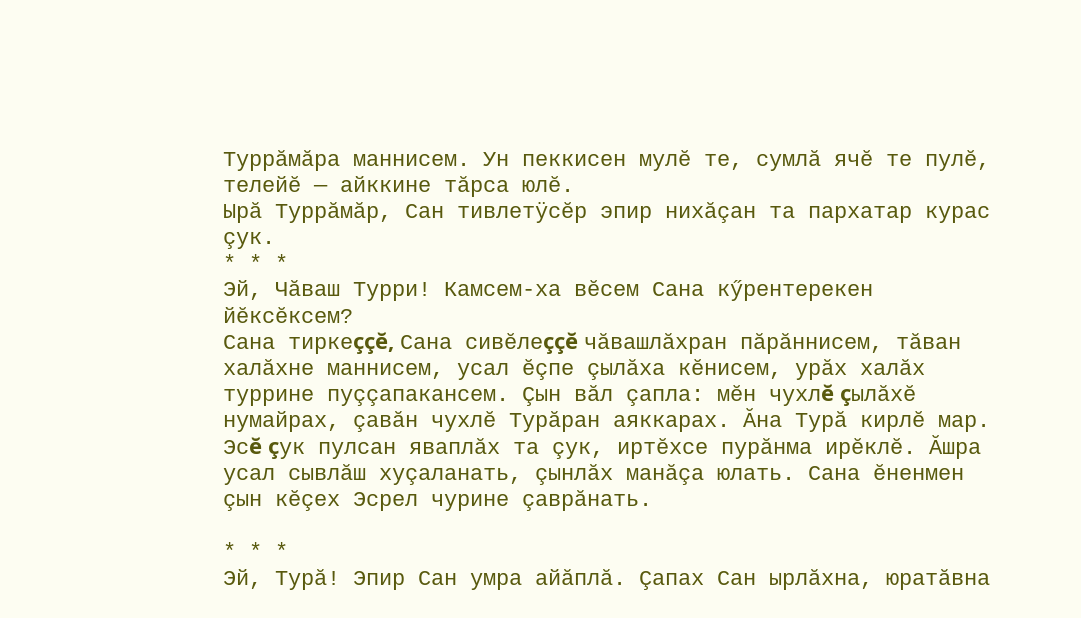Туррăмăра маннисем. Ун пеккисен мулĕ те, сумлă ячĕ те пулĕ, телейĕ — айккине тăрса юлĕ.
Ырă Туррăмăр, Сан тивлетÿсĕр эпир нихăçан та пархатар курас çук.
* * *
Эй, Чăваш Турри! Камсем-ха вĕсем Сана кӳрентерекен йĕксĕксем?
Сана тиркеççĕ, Сана сивĕлеççĕ чăвашлăхран пăрăннисем, тăван халăхне маннисем, усал ĕçпе çылăха кĕнисем, урăх халăх туррине пуççапакансем. Çын вăл çапла: мĕн чухлĕ çылăхĕ нумайрах, çавăн чухлĕ Турăран аяккарах. Ăна Турă кирлĕ мар. Эсĕ çук пулсан яваплăх та çук, иртĕхсе пурăнма ирĕклĕ. Ăшра усал сывлăш хуçаланать, çынлăх манăçа юлать. Сана ĕненмен çын кĕçех Эсрел чурине çаврăнать.

* * *
Эй, Турă! Эпир Сан умра айăплă. Çапах Сан ырлăхна, юратăвна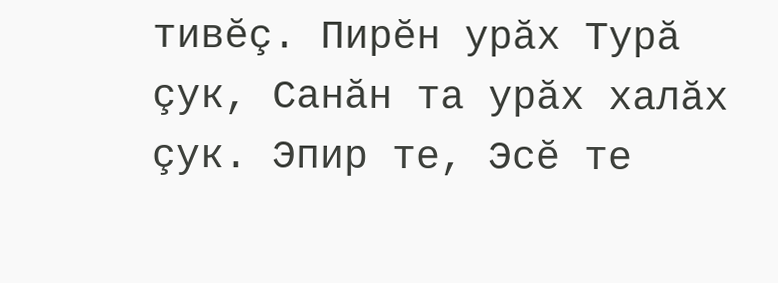тивĕç. Пирĕн урăх Турă çук, Санăн та урăх халăх çук. Эпир те, Эсĕ те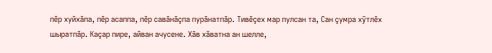пĕр хуйхăпа, пĕр асаппа, пĕр савăнăçпа пурăнатпăр. Тивĕçех мар пулсан та, Сан çумра хÿтлĕх шыратпăр. Каçар пире, айван ачусене. Хăв хăватна ан шелле,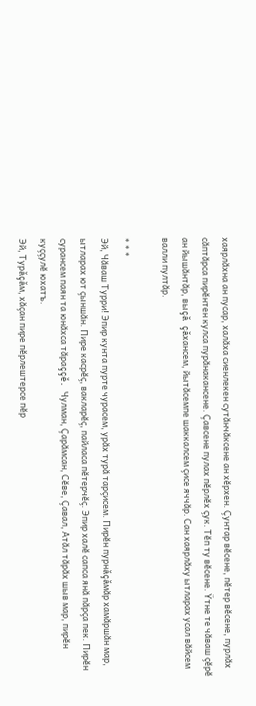хаярлăхна ан пусар, халăха сиенлекен сутăнчăксене ан хĕрхен. Çунтар вĕсене, пĕтер вĕсене, пурлăх сăптăрса пирĕнтен кулса пурăнакансене. Çавсене пулах пĕрлĕх çук. Тĕп ту вĕсене. Ÿтне те чăваш çĕрĕ ан йышăнтăр, выçă çăхансем, йытăсемпе шаккалсем çисе яччăр. Сан хаярлăху ытларах усал вăйсем валли пултăр.

* * *
Эй, Чăваш Турри! Эпир кунта пурте чурасем, урăх турă тарçисем. Пирĕн пурнăçăмăр хамăршăн мар, ытларах ют çыншăн. Пире касрĕç, вакларĕç, пайласа пĕтерчĕç. Эпир халĕ сапса янă пăрçа пек. Пирĕн сурансем паян та юнăхса тăраççĕ. Чулман, Çарăмсан, Сĕве, Çавал, Атăл тăрăх шыв мар, пирĕн куççулĕ юхатъ.
Эй, Турăçăм, хăçан пире пĕрлештерсе пĕр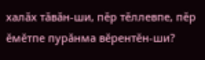халăх тăвăн-ши, пĕр тĕллевпе, пĕр ĕмĕтпе пурăнма вĕрентĕн-ши?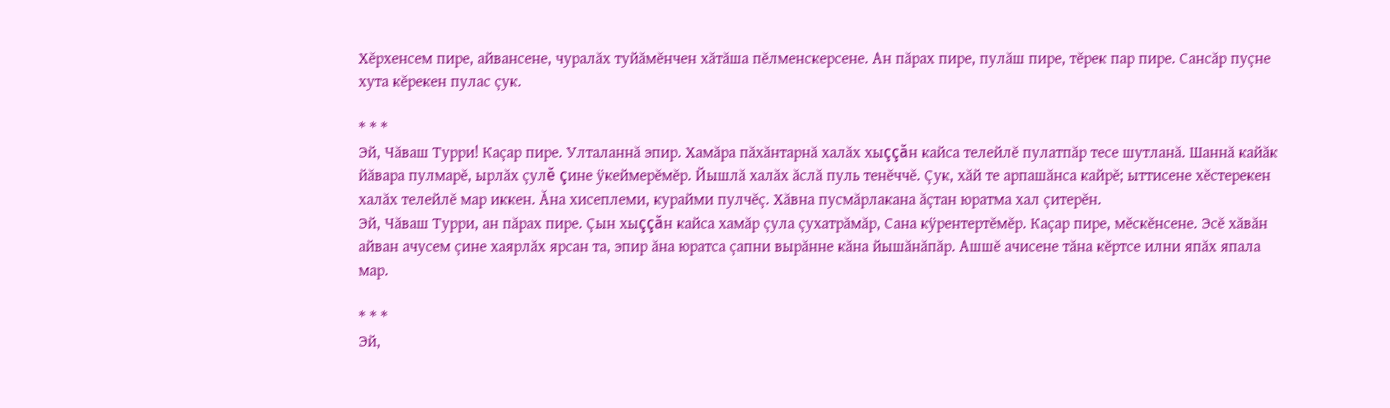Хĕрхенсем пире, айвансене, чуралăх туйăмĕнчен хăтăша пĕлменскерсене. Ан пăрах пире, пулăш пире, тĕрек пар пире. Сансăр пуçне хута кĕрекен пулас çук.

* * *
Эй, Чăваш Турри! Каçар пире. Улталаннă эпир. Хамăра пăхăнтарнă халăх хыççăн кайса телейлĕ пулатпăр тесе шутланă. Шаннă кайăк йăвара пулмарĕ, ырлăх çулĕ çине ÿкеймерĕмĕр. Йышлă халăх ăслă пуль тенĕччĕ. Çук, хăй те арпашăнса кайрĕ; ыттисене хĕстерекен халăх телейлĕ мар иккен. Ăна хисеплеми, курайми пулчĕç. Хăвна пусмăрлакана ăçтан юратма хал çитерĕн.
Эй, Чăваш Турри, ан пăрах пире. Çын хыççăн кайса хамăр çула çухатрăмăр, Сана кÿрентертĕмĕр. Каçар пире, мĕскĕнсене. Эсĕ хăвăн айван ачусем çине хаярлăх ярсан та, эпир ăна юратса çапни вырăнне кăна йышăнăпăр. Ашшĕ ачисене тăна кĕртсе илни япăх япала мар.

* * *
Эй,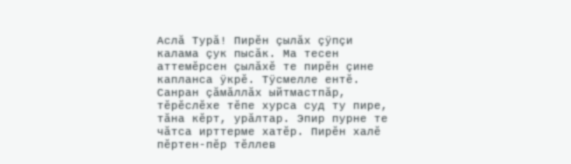Аслă Турă! Пирĕн çылăх çÿпçи калама çук пысăк. Ма тесен аттемĕрсен çылăхĕ те пирĕн çине капланса ÿкрĕ. Тÿсмелле ентĕ. Санран çăмăллăх ыйтмастпăр, тĕрĕслĕхе тĕпе хурса суд ту пире, тăна кĕрт, урăлтар. Эпир пурне те чăтса ирттерме хатĕр. Пирĕн халĕ пĕртен-пĕр тĕллев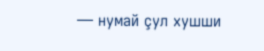— нумай çул хушши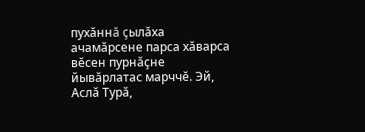пухăннă çылăха ачамăрсене парса хăварса вĕсен пурнăçне йывăрлатас марччĕ. Эй, Аслă Турă,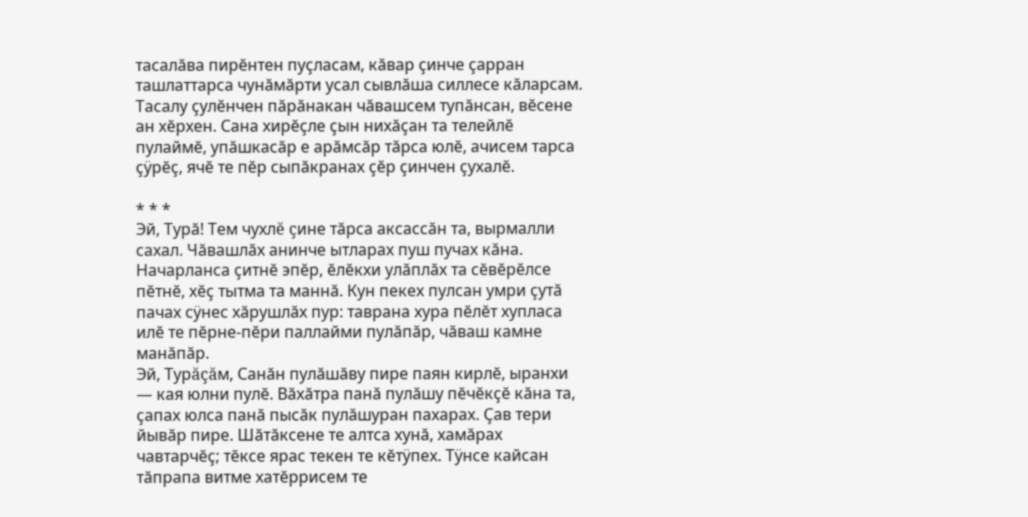тасалăва пирĕнтен пуçласам, кăвар çинче çарран ташлаттарса чунăмăрти усал сывлăша силлесе кăларсам. Тасалу çулĕнчен пăрăнакан чăвашсем тупăнсан, вĕсене ан хĕрхен. Сана хирĕçле çын нихăçан та телейлĕ пулаймĕ, упăшкасăр е арăмсăр тăрса юлĕ, ачисем тарса çÿрĕç, ячĕ те пĕр сыпăкранах çĕр çинчен çухалĕ.

* * *
Эй, Турă! Тем чухлĕ çине тăрса аксассăн та, вырмалли сахал. Чăвашлăх анинче ытларах пуш пучах кăна. Начарланса çитнĕ эпĕр, ĕлĕкхи улăплăх та сĕвĕрĕлсе пĕтнĕ, хĕç тытма та маннă. Кун пекех пулсан умри çутă пачах сÿнес хăрушлăх пур: таврана хура пĕлĕт хупласа илĕ те пĕрне-пĕри паллайми пулăпăр, чăваш камне манăпăр.
Эй, Турăçăм, Санăн пулăшăву пире паян кирлĕ, ыранхи — кая юлни пулĕ. Вăхăтра панă пулăшу пĕчĕкçĕ кăна та, çапах юлса панă пысăк пулăшуран пахарах. Çав тери йывăр пире. Шăтăксене те алтса хунă, хамăрах чавтарчĕç; тĕксе ярас текен те кĕтÿпех. Тÿнсе кайсан тăпрапа витме хатĕррисем те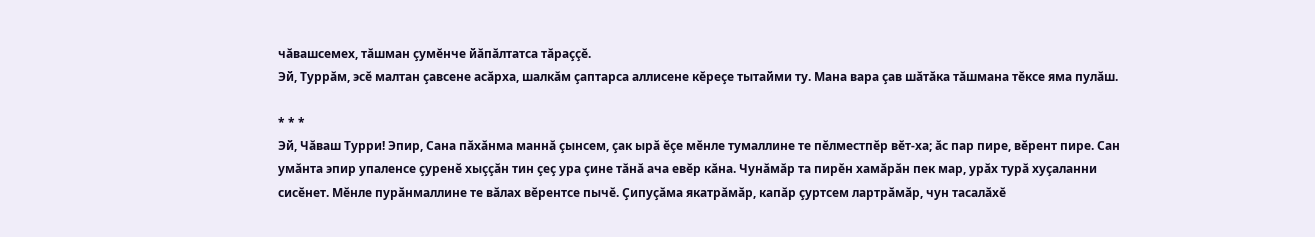чăвашсемех, тăшман çумĕнче йăпăлтатса тăраççĕ.
Эй, Туррăм, эсĕ малтан çавсене асăрха, шалкăм çаптарса аллисене кĕреçе тытайми ту. Мана вара çав шăтăка тăшмана тĕксе яма пулăш.

* * *
Эй, Чăваш Турри! Эпир, Сана пăхăнма маннă çынсем, çак ырă ĕçе мĕнле тумаллине те пĕлместпĕр вĕт-ха; ăс пар пире, вĕрент пире. Сан умăнта эпир упаленсе çуренĕ хыççăн тин çеç ура çине тăнă ача евĕр кăна. Чунăмăр та пирĕн хамăрăн пек мар, урăх турă хуçаланни сисĕнет. Мĕнле пурăнмаллине те вăлах вĕрентсе пычĕ. Çипуçăма якатрăмăр, капăр çуртсем лартрăмăр, чун тасалăхĕ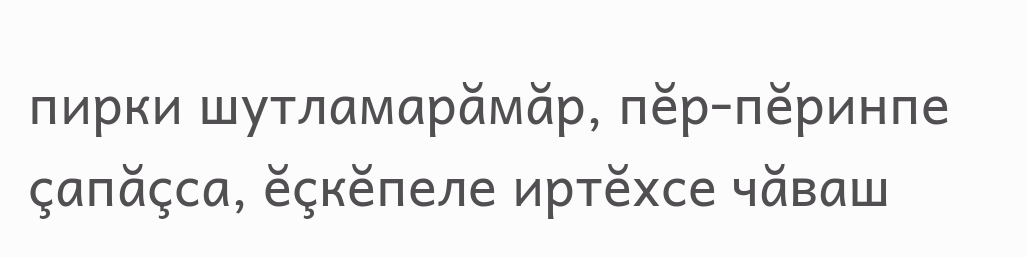пирки шутламарăмăр, пĕр-пĕринпе çапăçса, ĕçкĕпеле иртĕхсе чăваш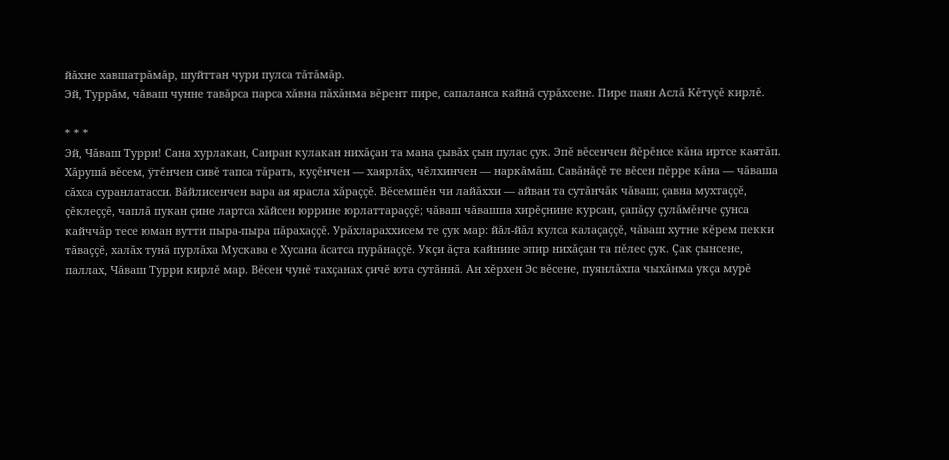йăхне хавшатрăмăр, шуйттан чури пулса тăтăмăр.
Эй, Туррăм, чăваш чунне тавăрса парса хăвна пăхăнма вĕрент пире, сапаланса кайнă сурăхсене. Пире паян Аслă Кĕтуçĕ кирлĕ.

* * *
Эй, Чăваш Турри! Сана хурлакан, Санран кулакан нихăçан та мана çывăх çын пулас çук. Эпĕ вĕсенчен йĕрĕнсе кăна иртсе каятăп. Хăрушă вĕсем, ÿтĕнчен сивĕ тапса тăрать, куçĕнчен — хаярлăх, чĕлхинчен — наркăмăш. Савăнăçĕ те вĕсен пĕрре кăна — чăваша сăхса суранлатасси. Вăйлисенчен вара ая ярасла хăраççĕ. Вĕсемшĕн чи лайăххи — айван та сутăнчăк чăваш; çавна мухтаççĕ, çĕклеççĕ, чаплă пукан çине лартса хăйсен юррине юрлаттараççĕ; чăваш чăвашпа хирĕçнине курсан, çапăçу çулăмĕнче çунса кайччăр тесе юман вутти пыра-пыра пăрахаççĕ. Урăхлараххисем те çук мар: йăл-йăл кулса калаçаççĕ, чăваш хутне кĕрем пекки тăваççĕ, халăх тунă пурлăха Мускава е Хусана ăсатса пурăнаççĕ. Укçи ăçта кайнине эпир нихăçан та пĕлес çук. Çак çынсене, паллах, Чăваш Турри кирлĕ мар. Вĕсен чунĕ тахçанах çичĕ юта сутăннă. Ан хĕрхен Эс вĕсене, пуянлăхпа чыхăнма укçа мурĕ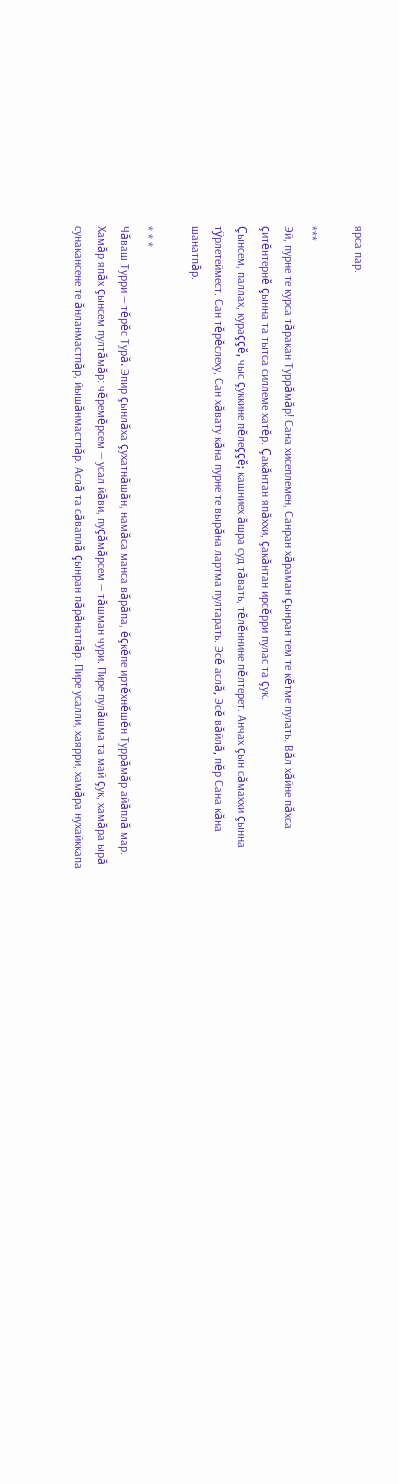ярса пар.

***
Эй, пурне те курса тăракан Туррăмăр! Сана хисеплемен, Санран хăраман çынран тем те кĕтме пулать. Вăл хăйне пăхса çитĕнтернĕ çынна та тытса силлеме хатĕр. Çакăнтан япăххи, çакăнтан ирсĕрри пулас та çук.
Çынсем, паллах, кураççĕ, чыс çуккине пĕлеççĕ; кашниех ăшра суд тăвать, тĕлĕннине пĕлтерет. Анчах çын сăмаххи çынна тÿрлетеймест. Сан тĕрĕслеху, Сан хăвату кăна пурне те вырăна лартма пултарать. Эсĕ аслă, Эсĕ вăйлă, пĕр Сана кăна шанатпăр.

* * *
Чăваш Турри — тĕрĕс Турă. Эпир çынлăха çухатнăшăн, намăса манса вăрăпа, ĕçкĕпе иртĕхнĕшĕн Туррăмăр айăплă мар. Хамăр япăх çынсем пултăмăр: чĕремĕрсем — усал йăви, пуçăмăрсем — тăшман чури. Пире пулăшма та май çук, хамăра ырă сунакансене те ăнланмастпăр, йышăнмастпăр. Аслă та сăваплă çынран пăрăнатпăр. Пире усалли, хаярри, хамăра нухайккапа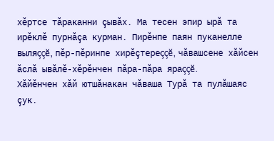хĕртсе тăраканни çывăх. Ма тесен эпир ырă та ирĕклĕ пурнăçа курман. Пирĕнпе паян пуканелле выляççĕ, пĕр-пĕринпе хирĕçтереççĕ, чăвашсене хăйсен ăслă ывăлĕ-хĕрĕнчен пăра-пăра яраççĕ.
Хăйĕнчен хăй ютшăнакан чăваша Турă та пулăшаяс çук.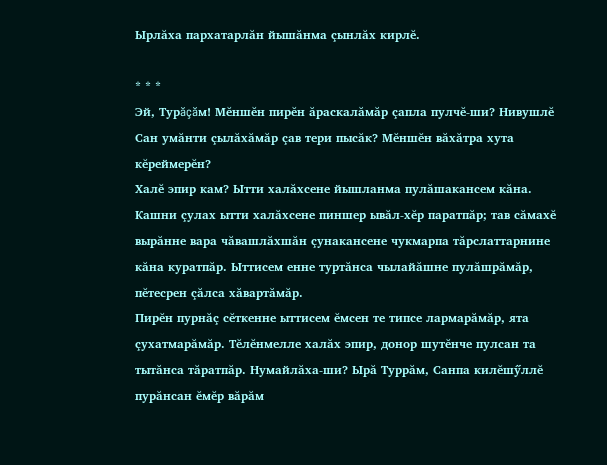Ырлăха пархатарлăн йышăнма çынлăх кирлĕ.

* * *
Эй, Турăçăм! Мĕншĕн пирĕн ăраскалăмăр çапла пулчĕ-ши? Нивушлĕ Сан умăнти çылăхăмăр çав тери пысăк? Мĕншĕн вăхăтра хута кĕреймерĕн?
Халĕ эпир кам? Ытти халăхсене йышланма пулăшакансем кăна. Кашни çулах ытти халăхсене пиншер ывăл-хĕр паратпăр; тав сăмахĕ вырăнне вара чăвашлăхшăн çунакансене чукмарпа тăрслаттарнине кăна куратпăр. Ыттисем енне туртăнса чылайăшне пулăшрăмăр, пĕтесрен çăлса хăвартăмăр.
Пирĕн пурнăç сĕткенне ыттисем ĕмсен те типсе лармарăмăр, ята çухатмарăмăр. Тĕлĕнмелле халăх эпир, донор шутĕнче пулсан та тытăнса тăратпăр. Нумайлăха-ши? Ырă Туррăм, Санпа килĕшӳллĕ пурăнсан ĕмĕр вăрăм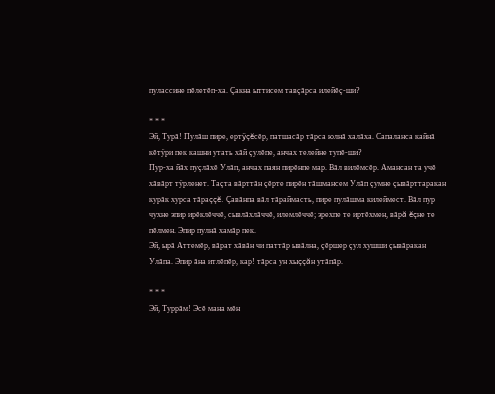пулассине пĕлетĕп-ха. Çакна ыттисем тавçăрса илейĕç-ши?

* * *
Эй, Турă! Пулăш пире, ертÿçĕсĕр, патшасăр тăрса юлнă халăха. Сапаланса кайнă кĕтÿри пек кашни утать хăй çулĕпе, анчах телейне тупĕ-ши?
Пур-ха йăх пуçлăхĕ Улăп, анчах паян пирĕнпе мар. Вăл вилĕмсĕр. Амансан та учĕ хăвăрт тÿрленет. Таçта вăрттăн çĕрте пирĕн тăшмансем Улăп çумне çывăрттаракан курăк хурса тăраççĕ. Çавăнпа вăл тăраймасть, пире пулăшма килеймест. Вăл пур чухне эпир ирĕклĕччĕ, сывлăхлăччĕ, илемлĕччĕ; эрехпе те иртĕхмен, вăрă ĕçне те пĕлмен. Эпир пулнă хамăр пек.
Эй, ырă Аттемĕр, вăрат хăвăн чи паттăр ывăлна, çĕршер çул хушши çывăракан Улăпа. Эпир ăна итлĕпĕр, кар! тăрса ун хыççăн утăпăр.

* * *
Эй, Туррăм! Эсĕ мана мĕн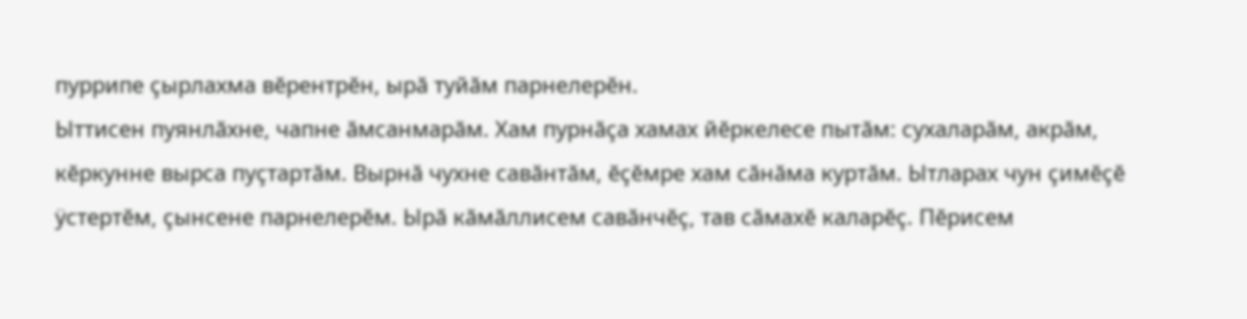пуррипе çырлахма вĕрентрĕн, ырă туйăм парнелерĕн.
Ыттисен пуянлăхне, чапне ăмсанмарăм. Хам пурнăçа хамах йĕркелесе пытăм: сухаларăм, акрăм, кĕркунне вырса пуçтартăм. Вырнă чухне савăнтăм, ĕçĕмре хам сăнăма куртăм. Ытларах чун çимĕçĕ ÿстертĕм, çынсене парнелерĕм. Ырă кăмăллисем савăнчĕç, тав сăмахĕ каларĕç. Пĕрисем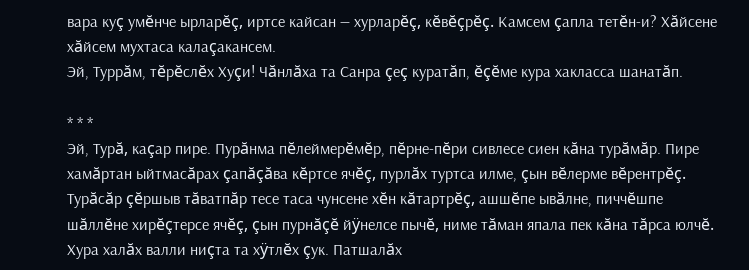вара куç умĕнче ырларĕç, иртсе кайсан — хурларĕç, кĕвĕçрĕç. Камсем çапла тетĕн-и? Хăйсене хăйсем мухтаса калаçакансем.
Эй, Туррăм, тĕрĕслĕх Хуçи! Чăнлăха та Санра çеç куратăп, ĕçĕме кура хакласса шанатăп.

* * *
Эй, Турă, каçар пире. Пурăнма пĕлеймерĕмĕр, пĕрне-пĕри сивлесе сиен кăна турăмăр. Пире хамăртан ыйтмасăрах çапăçăва кĕртсе ячĕç, пурлăх туртса илме, çын вĕлерме вĕрентрĕç. Турăсăр çĕршыв тăватпăр тесе таса чунсене хĕн кăтартрĕç, ашшĕпе ывăлне, пиччĕшпе шăллĕне хирĕçтерсе ячĕç, çын пурнăçĕ йÿнелсе пычĕ, ниме тăман япала пек кăна тăрса юлчĕ. Хура халăх валли ниçта та хÿтлĕх çук. Патшалăх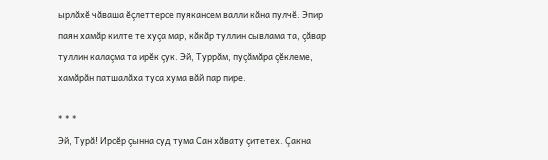ырлăхĕ чăваша ĕçлеттерсе пуякансем валли кăна пулчĕ. Эпир паян хамăр килте те хуçа мар, кăкăр туллин сывлама та, çăвар туллин калаçма та ирĕк çук. Эй, Туррăм, пуçăмăра çĕклеме, хамăрăн патшалăха туса хума вăй пар пире.

* * *
Эй, Турă! Ирсĕр çынна суд тума Сан хăвату çитетех. Çакна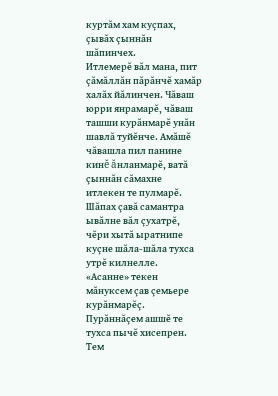куртăм хам куçпах, çывăх çыннăн шăпинчех.
Итлемерĕ вăл мана, пит çăмăллăн пăрăнчĕ хамăр халăх йăлинчен. Чăваш юрри янрамарĕ, чăваш ташши курăнмарĕ унăн шавлă туйĕнче. Амăшĕ чăвашла пил панине кинĕ ăнланмарĕ, ватă çыннăн сăмахне итлекен те пулмарĕ. Шăпах çавă самантра ывăлне вăл çухатрĕ, чĕри хытă ыратнипе куçне шăла-шăла тухса утрĕ килнелле. «Асанне» текен мăнуксем çав çемьере курăнмарĕç. Пурăннăçем ашшĕ те тухса пычĕ хисепрен. Тем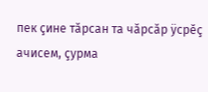пек çине тăрсан та чăрсăр ÿсрĕç ачисем, çурма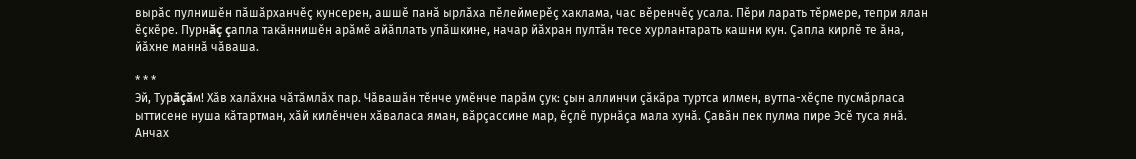вырăс пулнишĕн пăшăрханчĕç кунсерен, ашшĕ панă ырлăха пĕлеймерĕç хаклама, час вĕренчĕç усала. Пĕри ларать тĕрмере, тепри ялан ĕçкĕре. Пурнăç çапла такăннишĕн арăмĕ айăплать упăшкине, начар йăхран пултăн тесе хурлантарать кашни кун. Çапла кирлĕ те ăна, йăхне маннă чăваша.

* * *
Эй, Турăçăм! Хăв халăхна чăтăмлăх пар. Чăвашăн тĕнче умĕнче парăм çук: çын аллинчи çăкăра туртса илмен, вутпа-хĕçпе пусмăрласа ыттисене нуша кăтартман, хăй килĕнчен хăваласа яман, вăрçассине мар, ĕçлĕ пурнăçа мала хунă. Çавăн пек пулма пире Эсĕ туса янă. Анчах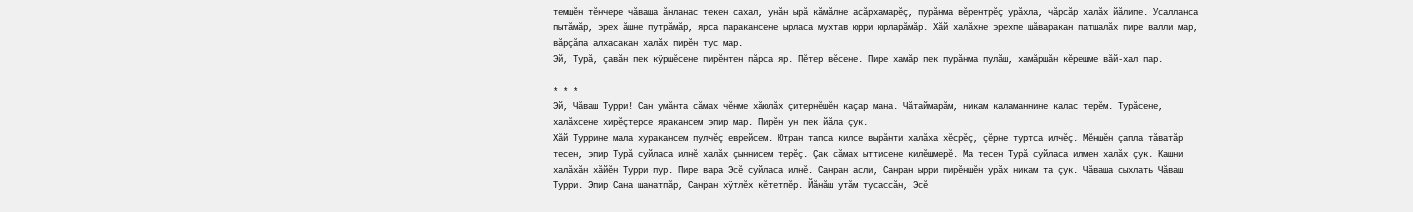темшĕн тĕнчере чăваша ăнланас текен сахал, унăн ырă кăмăлне асăрхамарĕç, пурăнма вĕрентрĕç урăхла, чăрсăр халăх йăлипе. Усалланса пытăмăр, эрех ăшне путрăмăр, ярса паракансене ырласа мухтав юрри юрларăмăр. Хăй халăхне эрехпе шăваракан патшалăх пире валли мар, вăрçăпа алхасакан халăх пирĕн тус мар.
Эй, Турă, çавăн пек кÿршĕсене пирĕнтен пăрса яр. Пĕтер вĕсене. Пире хамăр пек пурăнма пулăш, хамăршăн кĕрешме вăй-хал пар.

* * *
Эй, Чăваш Турри! Сан умăнта сăмах чĕнме хăюлăх çитернĕшĕн каçар мана. Чăтаймарăм, никам каламаннине калас терĕм. Турăсене, халăхсене хирĕçтерсе яракансем эпир мар. Пирĕн ун пек йăла çук.
Хăй Туррине мала хуракансем пулчĕç еврейсем. Ютран тапса килсе вырăнти халăха хĕсрĕç, çĕрне туртса илчĕç. Мĕншĕн çапла тăватăр тесен, эпир Турă суйласа илнĕ халăх çыннисем терĕç. Çак сăмах ыттисене килĕшмерĕ. Ма тесен Турă суйласа илмен халăх çук. Кашни халăхăн хăйĕн Турри пур. Пире вара Эсĕ суйласа илнĕ. Санран асли, Санран ырри пирĕншĕн урăх никам та çук. Чăваша сыхлать Чăваш Турри. Эпир Сана шанатпăр, Санран хÿтлĕх кĕтетпĕр. Йăнăш утăм тусассăн, Эсĕ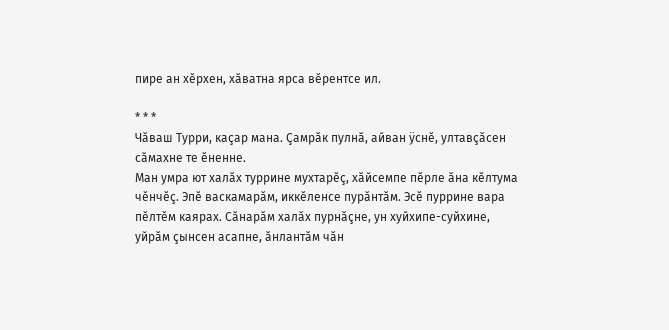пире ан хĕрхен, хăватна ярса вĕрентсе ил.

* * *
Чăваш Турри, каçар мана. Çамрăк пулнă, айван ÿснĕ, ултавçăсен сăмахне те ĕненне.
Ман умра ют халăх туррине мухтарĕç, хăйсемпе пĕрле ăна кĕлтума чĕнчĕç. Эпĕ васкамарăм, иккĕленсе пурăнтăм. Эсĕ пуррине вара пĕлтĕм каярах. Сăнарăм халăх пурнăçне, ун хуйхипе-суйхине, уйрăм çынсен асапне, ăнлантăм чăн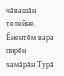чăвашăн телейне. Ĕнентĕм вара пирĕн хамăрăн Турă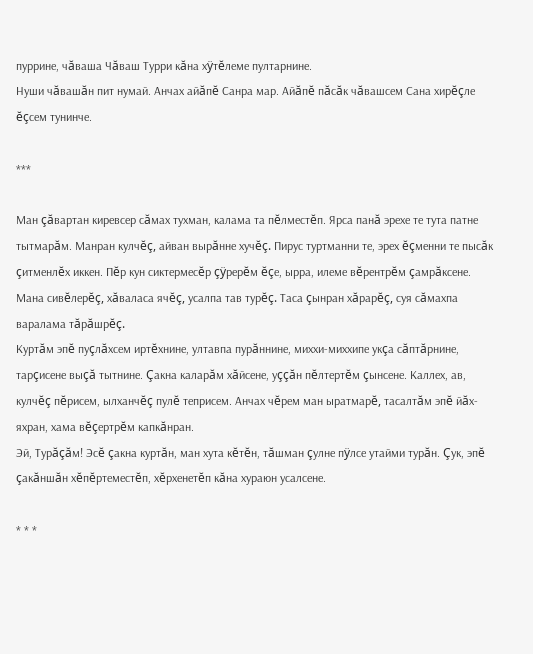пуррине, чăваша Чăваш Турри кăна хÿтĕлеме пултарнине.
Нуши чăвашăн пит нумай. Анчах айăпĕ Санра мар. Айăпĕ пăсăк чăвашсем Сана хирĕçле ĕçсем тунинче.

***

Ман çăвартан киревсер сăмах тухман, калама та пĕлместĕп. Ярса панă эрехе те тута патне тытмарăм. Манран кулчĕç, айван вырăнне хучĕç. Пирус туртманни те, эрех ĕçменни те пысăк çитменлĕх иккен. Пĕр кун сиктермесĕр çÿрерĕм ĕçе, ырра, илеме вĕрентрĕм çамрăксене. Мана сивĕлерĕç, хăваласа ячĕç, усалпа тав турĕç. Таса çынран хăрарĕç, суя сăмахпа варалама тăрăшрĕç.
Куртăм эпĕ пуçлăхсем иртĕхнине, ултавпа пурăннине, миххи-миххипе укçа сăптăрнине, тарçисене выçă тытнине. Çакна каларăм хăйсене, уççăн пĕлтертĕм çынсене. Каллех, ав, кулчĕç пĕрисем, ылханчĕç пулĕ теприсем. Анчах чĕрем ман ыратмарĕ, тасалтăм эпĕ йăх-яхран, хама вĕçертрĕм капкăнран.
Эй, Турăçăм! Эсĕ çакна куртăн, ман хута кĕтĕн, тăшман çулне пÿлсе утайми турăн. Çук, эпĕ çакăншăн хĕпĕртеместĕп, хĕрхенетĕп кăна хураюн усалсене.

* * *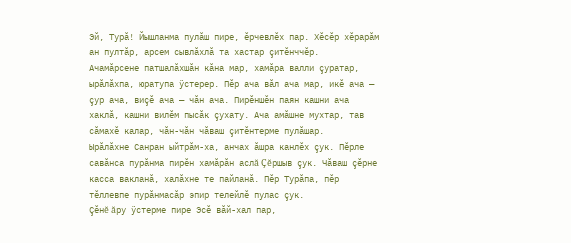Эй, Турă! Йышланма пулăш пире, ĕрчевлĕх пар. Хĕсĕр хĕрарăм ан пултăр, арсем сывлăхлă та хастар çитĕнччĕр.
Ачамăрсене патшалăхшăн кăна мар, хамăра валли çуратар, ырăлăхпа, юратупа ÿстерер. Пĕр ача вăл ача мар, икĕ ача — çур ача, виçĕ ача — чăн ача. Пирĕншĕн паян кашни ача хаклă, кашни вилĕм пысăк çухату. Ача амăшне мухтар, тав сăмахĕ калар, чăн-чăн чăваш çитĕнтерме пулăшар.
Ырăлăхне Санран ыйтрăм-ха, анчах ăшра канлĕх çук. Пĕрле савăнса пурăнма пирĕн хамăрăн аслă Çĕршыв çук. Чăваш çĕрне касса вакланă, халăхне те пайланă. Пĕр Турăпа, пĕр тĕллевпе пурăнмасăр эпир телейлĕ пулас çук.
Çĕнĕ ăру ÿстерме пире Эсĕ вăй-хал пар,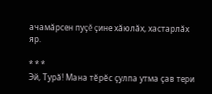ачамăрсен пуçĕ çине хăюлăх, хастарлăх яр.

* * *
Эй, Турă! Мана тĕрĕс çулпа утма çав тери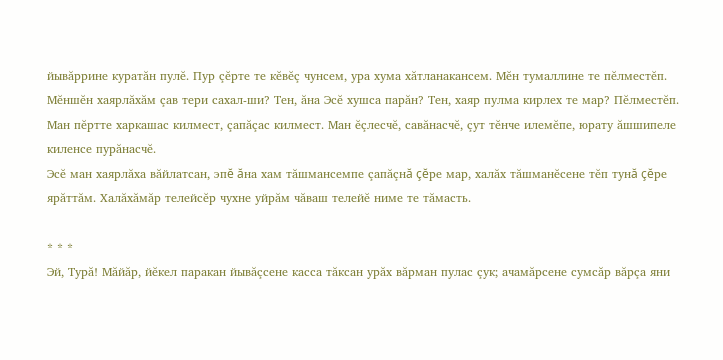йывăррине куратăн пулĕ. Пур çĕрте те кĕвĕç чунсем, ура хума хăтланакансем. Мĕн тумаллине те пĕлместĕп. Мĕншĕн хаярлăхăм çав тери сахал-ши? Тен, ăна Эсĕ хушса парăн? Тен, хаяр пулма кирлех те мар? Пĕлместĕп. Ман пĕртте харкашас килмест, çапăçас килмест. Ман ĕçлесчĕ, савăнасчĕ, çут тĕнче илемĕпе, юрату ăшшипеле киленсе пурăнасчĕ.
Эсĕ ман хаярлăха вăйлатсан, эпĕ ăна хам тăшмансемпе çапăçнă çĕре мар, халăх тăшманĕсене тĕп тунă çĕре ярăттăм. Халăхăмăр телейсĕр чухне уйрăм чăваш телейĕ ниме те тăмасть.

* * *
Эй, Турă! Мăйăр, йĕкел паракан йывăçсене касса тăксан урăх вăрман пулас çук; ачамăрсене сумсăр вăрçа яни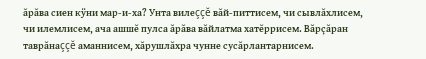ăрăва сиен кÿни мар-и-ха? Унта вилеççĕ вăй-питтисем, чи сывлăхлисем, чи илемлисем, ача ашшĕ пулса ăрăва вăйлатма хатĕррисем. Вăрçăран таврăнаççĕ аманнисем, хăрушлăхра чунне сусăрлантарнисем.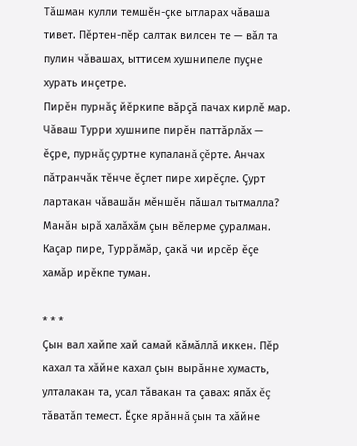Тăшман кулли темшĕн-çке ытларах чăваша тивет. Пĕртен-пĕр салтак вилсен те — вăл та пулин чăвашах, ыттисем хушнипеле пуçне хурать инçетре.
Пирĕн пурнăç йĕркипе вăрçă пачах кирлĕ мар. Чăваш Турри хушнипе пирĕн паттăрлăх — ĕçре, пурнăç çуртне купаланă çĕрте. Анчах пăтранчăк тĕнче ĕçлет пире хирĕçле. Çурт лартакан чăвашăн мĕншĕн пăшал тытмалла? Манăн ырă халăхăм çын вĕлерме çуралман. Каçар пире, Туррăмăр, çакă чи ирсĕр ĕçе хамăр ирĕкпе туман.

* * *
Çын вал хайпе хай самай кăмăллă иккен. Пĕр кахал та хăйне кахал çын вырăнне хумасть, улталакан та, усал тăвакан та çавах: япăх ĕç тăватăп темест. Ĕçке ярăннă çын та хăйне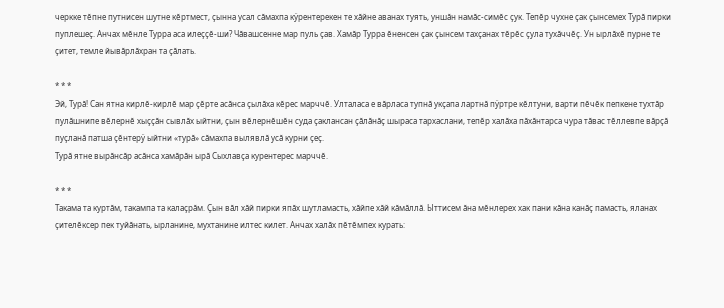черкке тĕпне путнисен шутне кĕртмест, çынна усал сăмахпа кÿрентерекен те хăйне аванах туять, уншăн намăс-симĕс çук. Тепĕр чухне çак çынсемех Турă пирки пуплешеç. Анчах мĕнле Турра аса илеççĕ-ши? Чăвашсенне мар пуль çав. Хамăр Турра ĕненсен çак çынсем тахçанах тĕрĕс çула тухăччĕç. Ун ырлăхĕ пурне те çитет, темле йывăрлăхран та çăлать.

* * *
Эй, Турă! Сан ятна кирлĕ-кирлĕ мар çĕрте асăнса çылăха кĕрес марччĕ. Улталаса е вăрласа тупнă укçапа лартнă пÿртре кĕлтуни, варти пĕчĕк пепкене тухтăр пулăшнипе вĕлернĕ хыççăн сывлăх ыйтни, çын вĕлернĕшĕн суда çаклансан çăлăнăç шыраса тархаслани, тепĕр халăха пăхăнтарса чура тăвас тĕллевпе вăрçă пуçланă патша çĕнтерÿ ыйтни «турă» сăмахпа вылявлă усă курни çеç.
Турă ятне вырăнсăр асăнса хамăрăн ырă Сыхлавçа курентерес марччĕ.

* * *
Такама та куртăм, такампа та калаçрăм. Çын вăл хăй пирки япăх шутламасть, хăйпе хăй кăмăллă. Ыттисем ăна мĕнлерех хак пани кăна канăç памасть, яланах çителĕксер пек туйăнать, ырланине, мухтанине илтес килет. Анчах халăх пĕтĕмпех курать: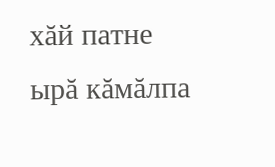хăй патне ырă кăмăлпа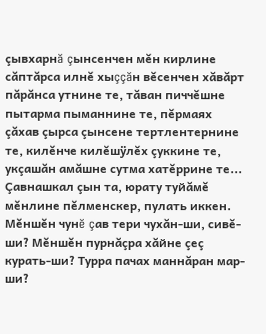çывхарнă çынсенчен мĕн кирлине сăптăрса илнĕ хыççăн вĕсенчен хăвăрт пăрăнса утнине те, тăван пиччĕшне пытарма пыманнине те, пĕрмаях çăхав çырса çынсене тертлентернине те, килĕнче килĕшÿлĕх çуккине те, укçашăн амăшне сутма хатĕррине те...
Çавнашкал çын та, юрату туйăмĕ мĕнлине пĕлменскер, пулать иккен. Мĕншĕн чунĕ çав тери чухăн-ши, сивĕ-ши? Мĕншĕн пурнăçра хăйне çеç курать-ши? Турра пачах маннăран мар-ши?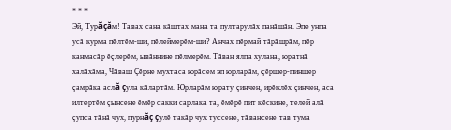* * *
Эй, Турăçăм! Тавах сана кăштах мана та пултарулăх панăшăн. Эпе унпа усă курма пĕлтĕм-ши, пĕлеймерĕм-ши? Анчах пĕрмай тăрăшрăм, пĕр канмасăр ĕçлерĕм, ывăннине пĕлмерĕм. Тăван ялпа хулана, юратнă халăхăма, Чăваш Çĕрне мухтаса юрăсем эп юрларăм, çĕршер-пиншер çамрăка аслă çула кăлартăм. Юрларăм юрату çинчен, ирĕклĕх çинчен, аса илтертĕм çынсене ĕмĕр сакки сарлака та, ĕмĕрĕ пит кĕскине, телей алă çупса тăнă чух, пурнăç çулĕ такăр чух туссене, тăвансене тав тума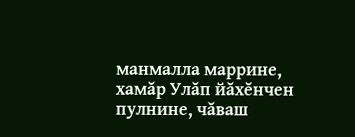манмалла маррине, хамăр Улăп йăхĕнчен пулнине, чăваш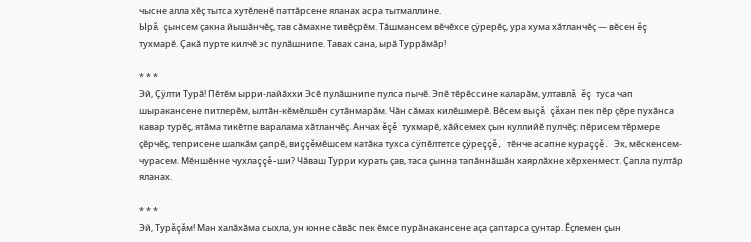чысне алла хĕç тытса хутĕленĕ паттăрсене яланах асра тытмаллине.
Ырă çынсем çакна йышăнчĕç, тав сăмахне тивĕçрĕм. Тăшмансем вĕчĕхсе çÿрерĕç, ура хума хăтланчĕç — вĕсен ĕç тухмарĕ. Çакă пурте килчĕ эс пулăшнипе. Тавах сана, ырă Туррăмăр!

* * *
Эй, Çÿлти Турă! Пĕтĕм ырри-лайăххи Эсĕ пулăшнипе пулса пычĕ. Эпĕ тĕрĕссине каларăм, ултавлă ĕç туса чап шыракансене питлерĕм, ылтăн-кĕмĕлшĕн сутăнмарăм. Чăн сăмах килĕшмерĕ. Вĕсем выçă çăхан пек пĕр çĕре пухăнса кавар турĕç, ятăма тикĕтпе варалама хăтланчĕç. Анчах ĕçĕ тухмарĕ, хăйсемех çын куллийĕ пулчĕç: пĕрисем тĕрмере çĕрчĕç, теприсене шалкăм çапрĕ, виççĕмĕшсем катăка тухса сÿпĕлтетсе çÿреççĕ, тĕнче асапне кураççĕ. Эх, мĕскенсем-чурасем. Мĕншĕнне чухлаççĕ-ши? Чăваш Турри курать çав, таса çынна тапăннăшăн хаярлăхне хĕрхенмест. Çапла пултăр яланах.

* * *
Эй, Турăçăм! Ман халăхăма сыхла, ун юнне сăвăс пек ĕмсе пурăнакансене аçа çаптарса çунтар. Ĕçлемен çын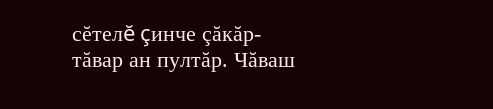сĕтелĕ çинче çăкăр-тăвар ан пултăр. Чăваш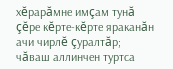хĕрарăмне имçам тунă çĕре кĕрте-кĕрте яраканăн ачи чирлĕ çуралтăр; чăваш аллинчен туртса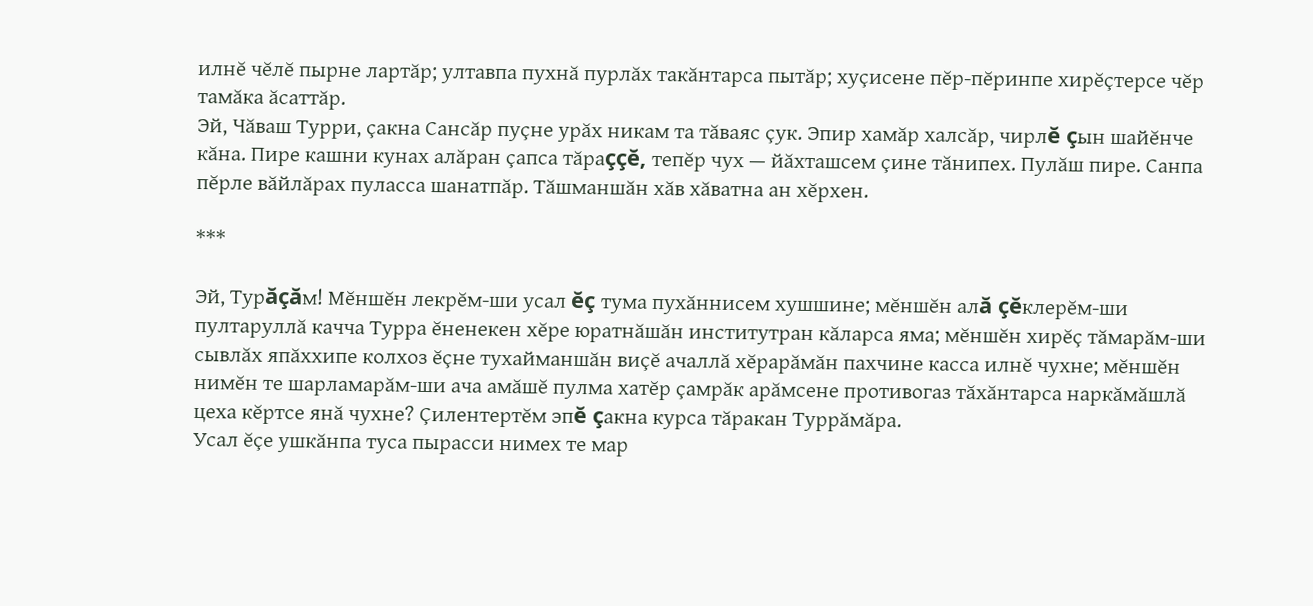илнĕ чĕлĕ пырне лартăр; ултавпа пухнă пурлăх такăнтарса пытăр; хуçисене пĕр-пĕринпе хирĕçтерсе чĕр тамăка ăсаттăр.
Эй, Чăваш Турри, çакна Сансăр пуçне урăх никам та тăваяс çук. Эпир хамăр халсăр, чирлĕ çын шайĕнче кăна. Пире кашни кунах алăран çапса тăраççĕ, тепĕр чух — йăхташсем çине тăнипех. Пулăш пире. Санпа пĕрле вăйлăрах пуласса шанатпăр. Тăшманшăн хăв хăватна ан хĕрхен.

***

Эй, Турăçăм! Мĕншĕн лекрĕм-ши усал ĕç тума пухăннисем хушшине; мĕншĕн алă çĕклерĕм-ши пултаруллă качча Турра ĕненекен хĕре юратнăшăн институтран кăларса яма; мĕншĕн хирĕç тăмарăм-ши сывлăх япăххипе колхоз ĕçне тухайманшăн виçĕ ачаллă хĕрарăмăн пахчине касса илнĕ чухне; мĕншĕн нимĕн те шарламарăм-ши ача амăшĕ пулма хатĕр çамрăк арăмсене противогаз тăхăнтарса наркăмăшлă цеха кĕртсе янă чухне? Çилентертĕм эпĕ çакна курса тăракан Туррăмăра.
Усал ĕçе ушкăнпа туса пырасси нимех те мар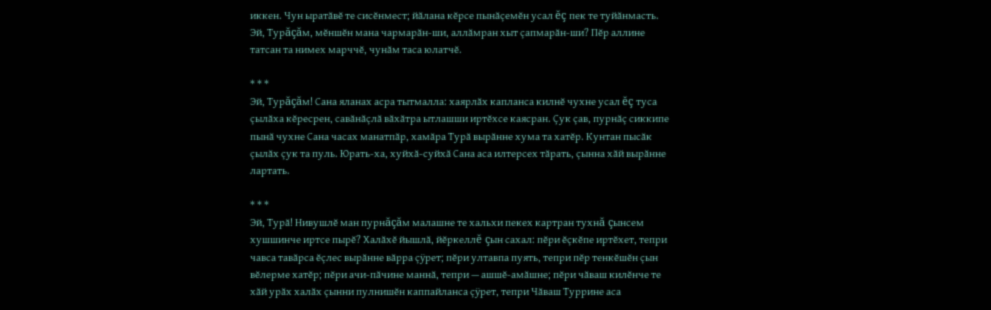иккен. Чун ыратăвĕ те сисĕнмест; йăлана кĕрсе пынăçемĕн усал ĕç пек те туйăнмасть.
Эй, Турăçăм, мĕншĕн мана чармарăн-ши, аллăмран хыт çапмарăн-ши? Пĕр аллине татсан та нимех марччĕ, чунăм таса юлатчĕ.

* * *
Эй, Турăçăм! Сана яланах асра тытмалла: хаярлăх капланса килнĕ чухне усал ĕç туса çылăха кĕресрен, савăнăçлă вăхăтра ытлашши иртĕхсе каясран. Çук çав, пурнăç сиккипе пынă чухне Сана часах манатпăр, хамăра Турă вырăнне хума та хатĕр. Кунтан пысăк çылăх çук та пуль. Юрать-ха, хуйхă-суйхă Сана аса илтерсех тăрать, çынна хăй вырăнне лартать.

* * *
Эй, Турă! Нивушлĕ ман пурнăçăм малашне те хальхи пекех картран тухнă çынсем хушшинче иртсе пырĕ? Халăхĕ йышлă, йĕркеллĕ çын сахал: пĕри ĕçкĕпе иртĕхет, тепри чавса тавăрса ĕçлес вырăнне вăрра çÿрет; пĕри ултавпа пуять, тепри пĕр тенкĕшĕн çын вĕлерме хатĕр; пĕри ачи-пăчине маннă, тепри — ашшĕ-амăшне; пĕри чăваш килĕнче те хăй урăх халăх çынни пулнишĕн каппайланса çÿрет, тепри Чăваш Туррине аса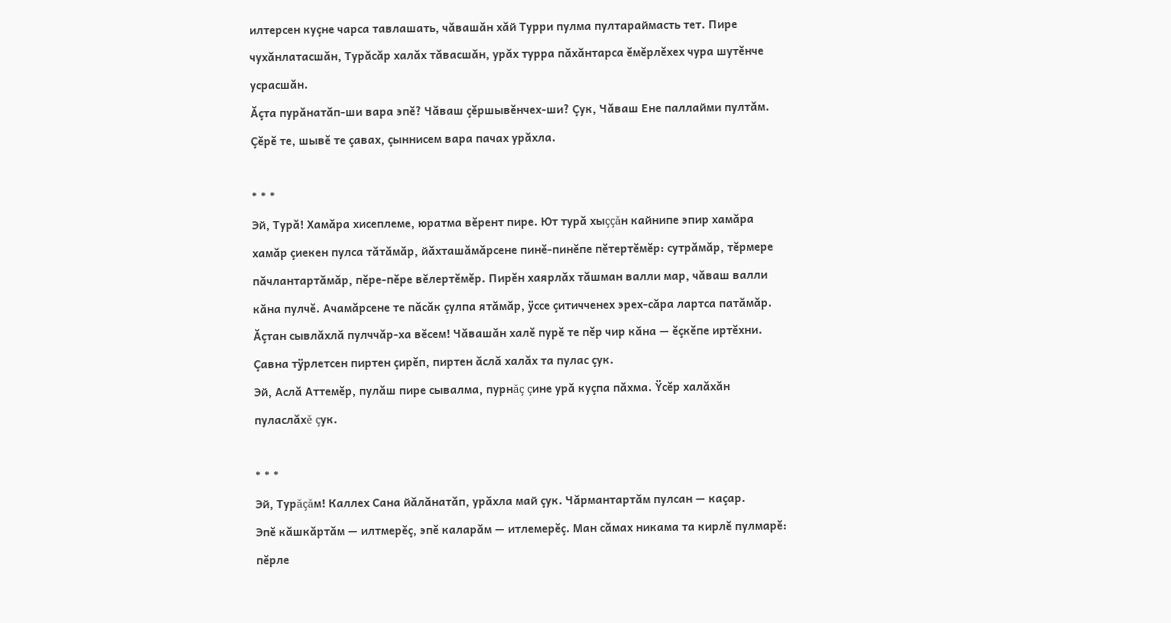илтерсен куçне чарса тавлашать, чăвашăн хăй Турри пулма пултараймасть тет. Пире чухăнлатасшăн, Турăсăр халăх тăвасшăн, урăх турра пăхăнтарса ĕмĕрлĕхех чура шутĕнче усрасшăн.
Ăçта пурăнатăп-ши вара эпĕ? Чăваш çĕршывĕнчех-ши? Çук, Чăваш Ене паллайми пултăм. Çĕрĕ те, шывĕ те çавах, çыннисем вара пачах урăхла.

* * *
Эй, Турă! Хамăра хисеплеме, юратма вĕрент пире. Ют турă хыççăн кайнипе эпир хамăра хамăр çиекен пулса тăтăмăр, йăхташăмăрсене пинĕ-пинĕпе пĕтертĕмĕр: сутрăмăр, тĕрмере пăчлантартăмăр, пĕре-пĕре вĕлертĕмĕр. Пирĕн хаярлăх тăшман валли мар, чăваш валли кăна пулчĕ. Ачамăрсене те пăсăк çулпа ятăмăр, ÿссе çитичченех эрех-сăра лартса патăмăр. Ăçтан сывлăхлă пулччăр-ха вĕсем! Чăвашăн халĕ пурĕ те пĕр чир кăна — ĕçкĕпе иртĕхни. Çавна тÿрлетсен пиртен çирĕп, пиртен ăслă халăх та пулас çук.
Эй, Аслă Аттемĕр, пулăш пире сывалма, пурнăç çине урă куçпа пăхма. Ÿсĕр халăхăн пуласлăхĕ çук.

* * *
Эй, Турăçăм! Каллех Сана йăлăнатăп, урăхла май çук. Чăрмантартăм пулсан — каçар.
Эпĕ кăшкăртăм — илтмерĕç, эпĕ каларăм — итлемерĕç. Ман сăмах никама та кирлĕ пулмарĕ: пĕрле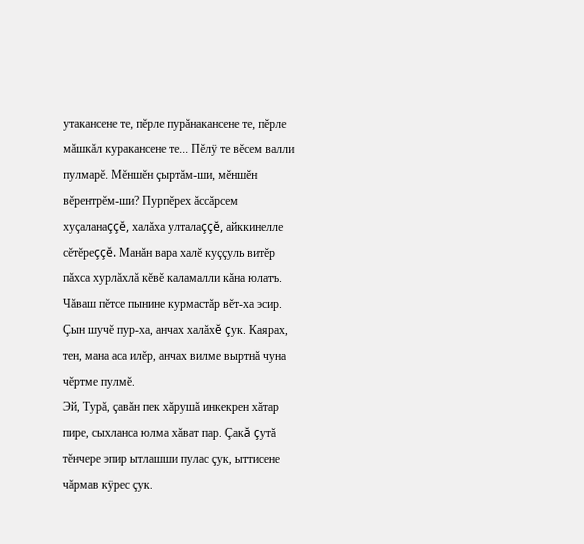утакансене те, пĕрле пурăнакансене те, пĕрле мăшкăл куракансене те... Пĕлÿ те вĕсем валли пулмарĕ. Мĕншĕн çыртăм-ши, мĕншĕн вĕрентрĕм-ши? Пурпĕрех ăссăрсем хуçаланаççĕ, халăха улталаççĕ, айккинелле сĕтĕреççĕ. Манăн вара халĕ куççуль витĕр пăхса хурлăхлă кĕвĕ каламалли кăна юлатъ. Чăваш пĕтсе пынине курмастăр вĕт-ха эсир. Çын шучĕ пур-ха, анчах халăхĕ çук. Каярах, тен, мана аса илĕр, анчах вилме выртнă чуна чĕртме пулмĕ.
Эй, Турă, çавăн пек хăрушă инкекрен хăтар пире, сыхланса юлма хăват пар. Çакă çутă тĕнчере эпир ытлашши пулас çук, ыттисене чăрмав кÿрес çук.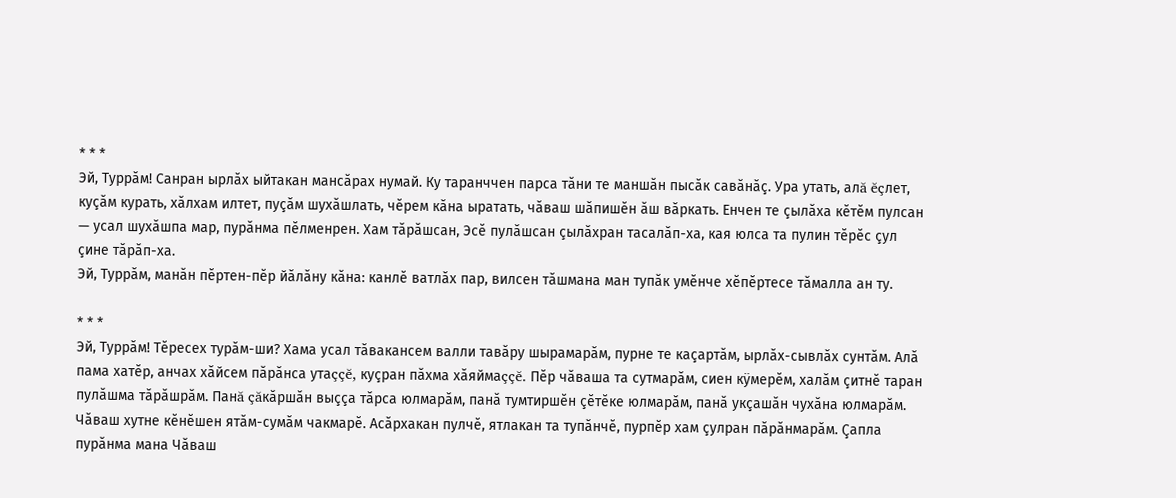* * *
Эй, Туррăм! Санран ырлăх ыйтакан мансăрах нумай. Ку таранччен парса тăни те маншăн пысăк савăнăç. Ура утать, алă ĕçлет, куçăм курать, хăлхам илтет, пуçăм шухăшлать, чĕрем кăна ыратать, чăваш шăпишĕн ăш вăркать. Енчен те çылăха кĕтĕм пулсан — усал шухăшпа мар, пурăнма пĕлменрен. Хам тăрăшсан, Эсĕ пулăшсан çылăхран тасалăп-ха, кая юлса та пулин тĕрĕс çул çине тăрăп-ха.
Эй, Туррăм, манăн пĕртен-пĕр йăлăну кăна: канлĕ ватлăх пар, вилсен тăшмана ман тупăк умĕнче хĕпĕртесе тăмалла ан ту.

* * *
Эй, Туррăм! Тĕресех турăм-ши? Хама усал тăвакансем валли тавăру шырамарăм, пурне те каçартăм, ырлăх-сывлăх сунтăм. Алă пама хатĕр, анчах хăйсем пăрăнса утаççĕ, куçран пăхма хăяймаççĕ. Пĕр чăваша та сутмарăм, сиен кÿмерĕм, халăм çитнĕ таран пулăшма тăрăшрăм. Панă çăкăршăн выççа тăрса юлмарăм, панă тумтиршĕн çĕтĕке юлмарăм, панă укçашăн чухăна юлмарăм. Чăваш хутне кĕнĕшен ятăм-сумăм чакмарĕ. Асăрхакан пулчĕ, ятлакан та тупăнчĕ, пурпĕр хам çулран пăрăнмарăм. Çапла пурăнма мана Чăваш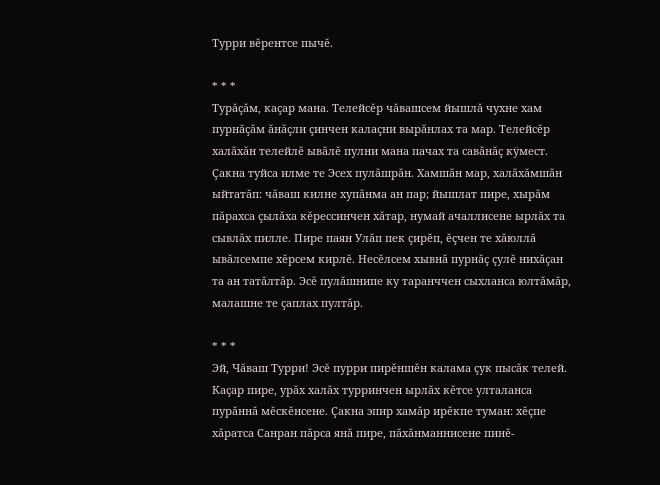Турри вĕрентсе пычĕ.

* * *
Турăçăм, каçар мана. Телейсĕр чăвашсем йышлă чухне хам пурнăçăм ăнăçли çинчен калаçни вырăнлах та мар. Телейсĕр халăхăн телейлĕ ывăлĕ пулни мана пачах та савăнăç кÿмест. Çакна туйса илме те Эсех пулăшрăн. Хамшăн мар, халăхăмшăн ыйтатăп: чăваш килне хупăнма ан пар; йышлат пире, хырăм пăрахса çылăха кĕрессинчен хăтар, нумай ачаллисене ырлăх та сывлăх пилле. Пире паян Улăп пек çирĕп, ĕçчен те хăюллă ывăлсемпе хĕрсем кирлĕ. Несĕлсем хывнă пурнăç çулĕ нихăçан та ан татăлтăр. Эсĕ пулăшнипе ку таранччен сыхланса юлтăмăр, малашне те çаплах пултăр.

* * *
Эй, Чăваш Турри! Эсĕ пурри пирĕншĕн калама çук пысăк телей. Каçар пире, урăх халăх турринчен ырлăх кĕтсе улталанса пурăннă мĕскĕнсене. Çакна эпир хамăр ирĕкпе туман: хĕçпе хăратса Санран пăрса янă пире, пăхăнманнисене пинĕ-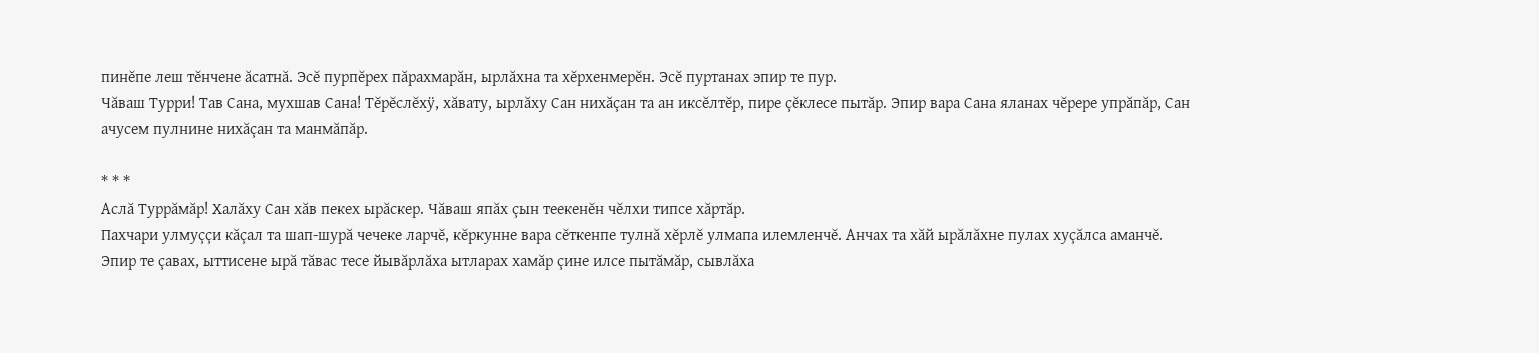пинĕпе леш тĕнчене ăсатнă. Эсĕ пурпĕрех пăрахмарăн, ырлăхна та хĕрхенмерĕн. Эсĕ пуртанах эпир те пур.
Чăваш Турри! Тав Сана, мухшав Сана! Тĕрĕслĕхÿ, хăвату, ырлăху Сан нихăçан та ан иксĕлтĕр, пире çĕклесе пытăр. Эпир вара Сана яланах чĕрере упрăпăр, Сан ачусем пулнине нихăçан та манмăпăр.

* * *
Аслă Туррăмăр! Халăху Сан хăв пекех ырăскер. Чăваш япăх çын теекенĕн чĕлхи типсе хăртăр.
Пахчари улмуççи кăçал та шап-шурă чечеке ларчĕ, кĕркунне вара сĕткенпе тулнă хĕрлĕ улмапа илемленчĕ. Анчах та хăй ырăлăхне пулах хуçăлса аманчĕ. Эпир те çавах, ыттисене ырă тăвас тесе йывăрлăха ытларах хамăр çине илсе пытăмăр, сывлăха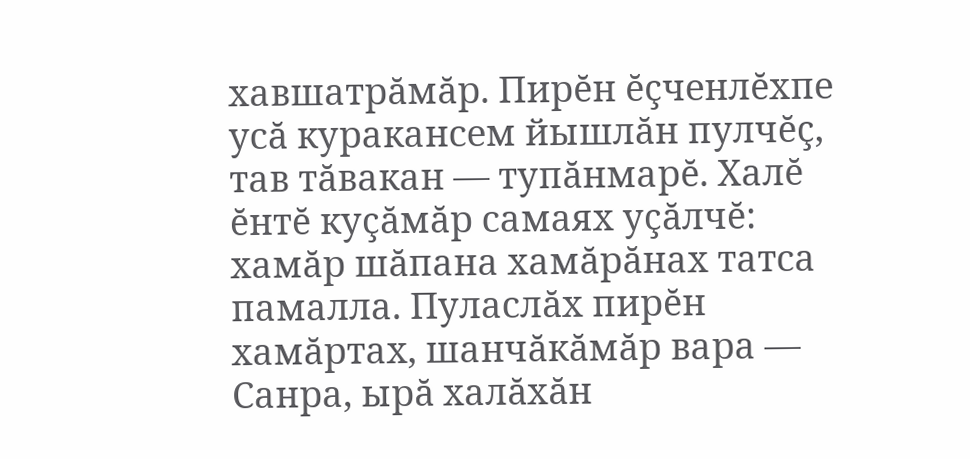хавшатрăмăр. Пирĕн ĕçченлĕхпе усă куракансем йышлăн пулчĕç, тав тăвакан — тупăнмарĕ. Халĕ ĕнтĕ куçăмăр самаях уçăлчĕ: хамăр шăпана хамăрăнах татса памалла. Пуласлăх пирĕн хамăртах, шанчăкăмăр вара — Санра, ырă халăхăн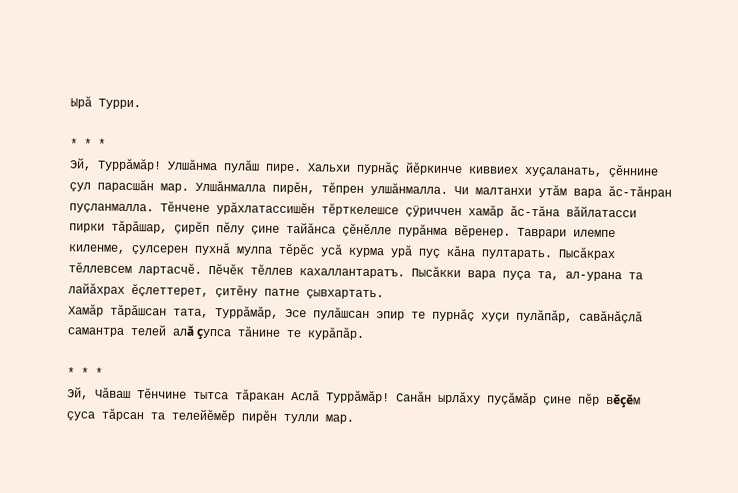Ырă Турри.

* * *
Эй, Туррăмăр! Улшăнма пулăш пире. Хальхи пурнăç йĕркинче киввиех хуçаланать, çĕннине çул парасшăн мар. Улшăнмалла пирĕн, тĕпрен улшăнмалла. Чи малтанхи утăм вара ăс-тăнран пуçланмалла. Тĕнчене урăхлатассишĕн тĕрткелешсе çÿриччен хамăр ăс-тăна вăйлатасси пирки тăрăшар, çирĕп пĕлу çине тайăнса çĕнĕлле пурăнма вĕренер. Таврари илемпе киленме, çулсерен пухнă мулпа тĕрĕс усă курма урă пуç кăна пултарать. Пысăкрах тĕллевсем лартасчĕ. Пĕчĕк тĕллев кахаллантаратъ. Пысăкки вара пуçа та, ал-урана та лайăхрах ĕçлеттерет, çитĕну патне çывхартать.
Хамăр тăрăшсан тата, Туррăмăр, Эсе пулăшсан эпир те пурнăç хуçи пулăпăр, савăнăçлă самантра телей алă çупса тăнине те курăпăр.

* * *
Эй, Чăваш Тĕнчине тытса тăракан Аслă Туррăмăр! Санăн ырлăху пуçăмăр çине пĕр вĕçĕм çуса тăрсан та телейĕмĕр пирĕн тулли мар.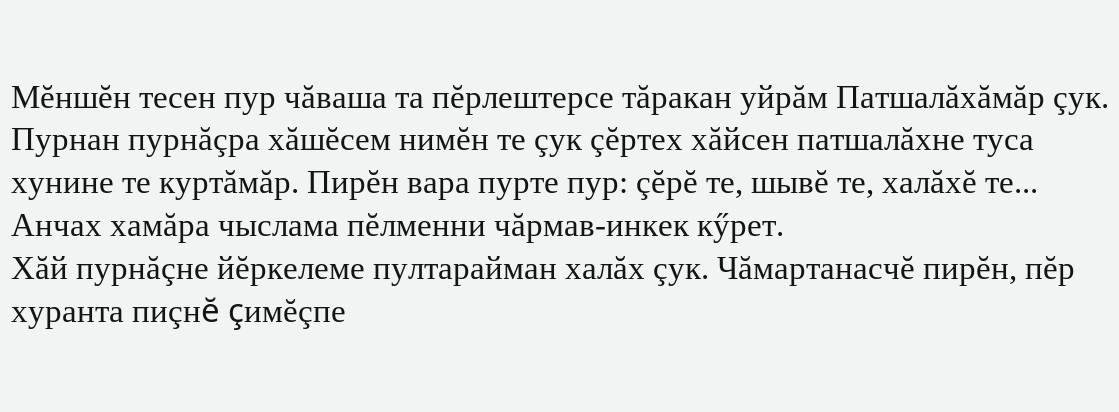Мĕншĕн тесен пур чăваша та пĕрлештерсе тăракан уйрăм Патшалăхăмăр çук.
Пурнан пурнăçра хăшĕсем нимĕн те çук çĕртех хăйсен патшалăхне туса хунине те куртăмăр. Пирĕн вара пурте пур: çĕрĕ те, шывĕ те, халăхĕ те... Анчах хамăра чыслама пĕлменни чăрмав-инкек кӳрет.
Хăй пурнăçне йĕркелеме пултарайман халăх çук. Чăмартанасчĕ пирĕн, пĕр хуранта пиçнĕ çимĕçпе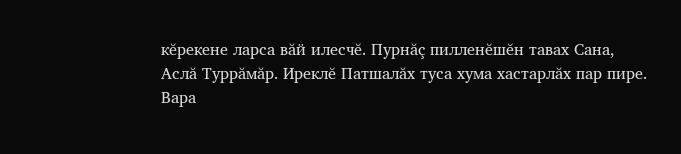кĕрекене ларса вăй илесчĕ. Пурнăç пилленĕшĕн тавах Сана, Аслă Туррăмăр. Иреклĕ Патшалăх туса хума хастарлăх пар пире. Вара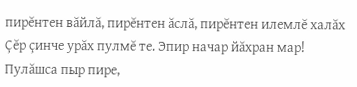пирĕнтен вăйлă, пирĕнтен ăслă, пирĕнтен илемлĕ халăх Çĕр çинче урăх пулмĕ те. Эпир начар йăхран мар! Пулăшса пыр пире,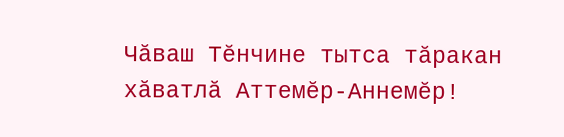Чăваш Тĕнчине тытса тăракан хăватлă Аттемĕр-Аннемĕр!